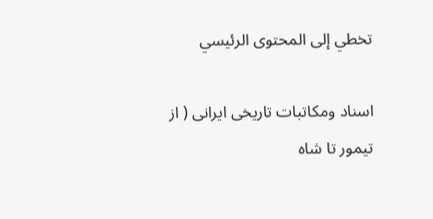تخطي إلى المحتوى الرئيسي

اسناد ومكاتبات تاريخى ايرانى ( از تيمور تا شاه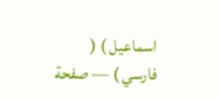اسماعيل ) ( فارسي ) — صفحة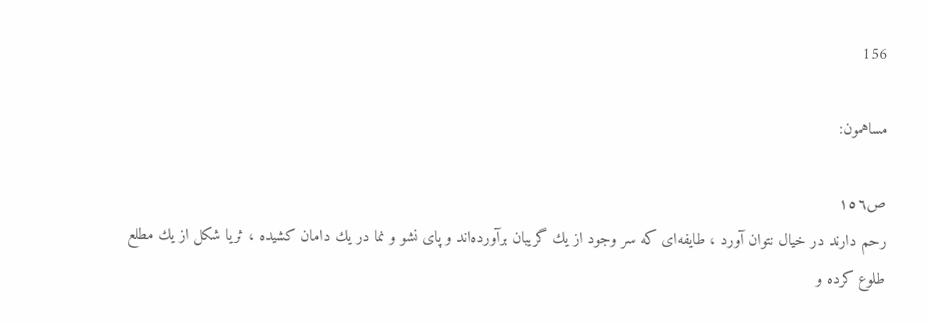156

مساهمون:

ص١٥٦
رحم دارند در خيال نتوان آورد ، طايفه‌اى كه سر وجود از يك گريبان برآورده‌اند و پاى نشو و نما در يك دامان كشيده ، ثريا شكل از يك مطلع طلوع كرده و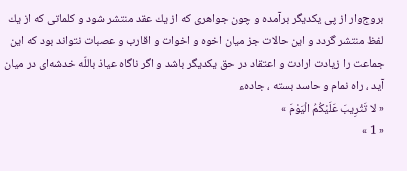بروج‌وار از پى يكديگر برآمده و چون جواهرى كه از يك عقد منتشر شود و كلماتى كه از يك لفظ منتشر گردد و اين حالات جز ميان اخوه و اخوات و اقارب و عصبات نتواند بود كه اين جماعت را زيادت ارادت و اعتقاد در حق يكديگر باشد و اگر ناگاه عياذ باللّه خدشه‌اى در ميان آيد ، راه نمام و حاسد بسته ، جادهء
« لا تَثْرِيبَ عَلَيْكُمُ الْيَوْمَ »
« 1 »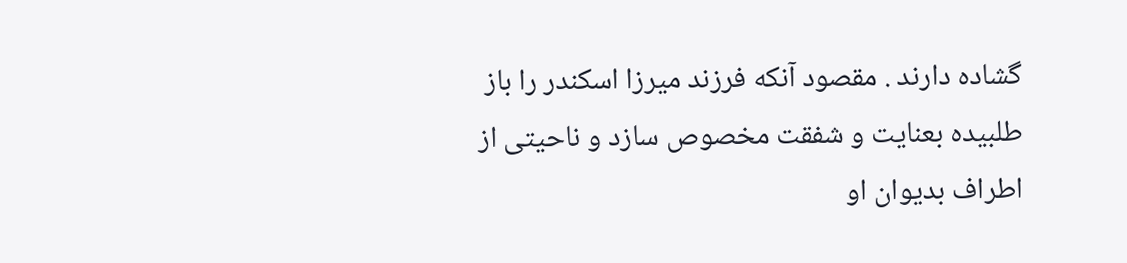گشاده دارند . مقصود آنكه فرزند ميرزا اسكندر را باز طلبيده بعنايت و شفقت مخصوص سازد و ناحيتى از اطراف بديوان او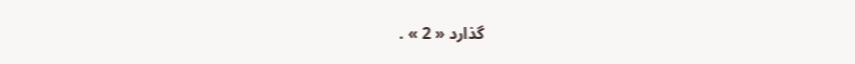گذارد « 2 » .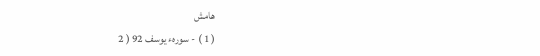هامش
( 1 ) - سورهء يوسف 92 ( 2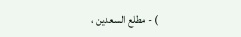) - مطلع السعدين ،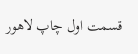قسمت اول چاپ لاهور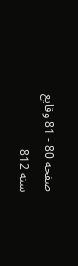صفحه 80 - 81 وقايع سنه 812